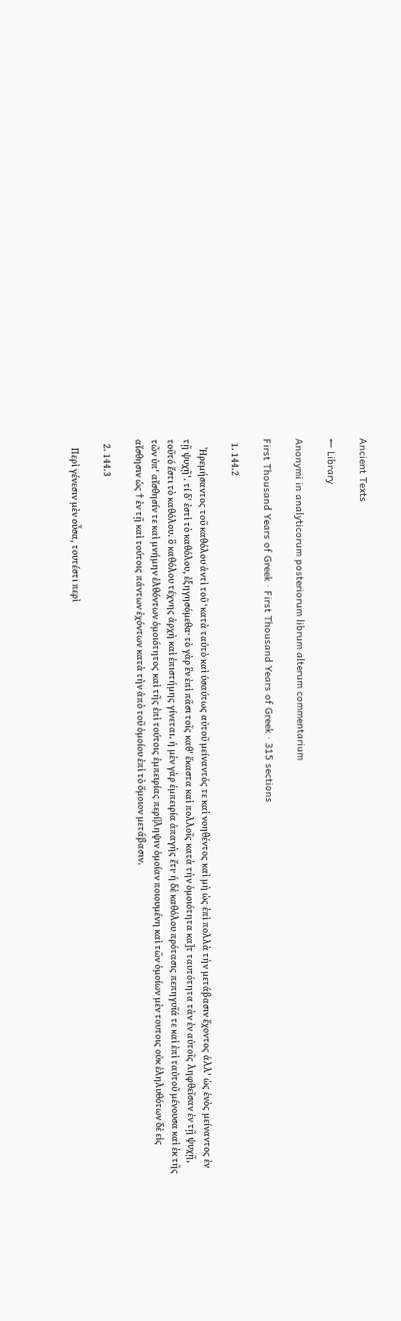Ancient Texts

← Library

Anonymi in analyticorum posteriorum librum alterum commentarium

First Thousand Years of Greek · First Thousand Years of Greek · 315 sections

  1. 144.2

    Ἠρεμήσαντος τοῦ καθόλου ἀντὶ τοῦ ‘κατὰ ταὐτὸ καὶ ὑσαύτως αὐτοῦ μείναντός τε καὶ νοηθέντος καὶ μὴ ὡς ἐπὶ πολλὰ τὴν μετάβασιν ἔχοντος ἀλλ' ὡς ἑνὸς μείναντος ἐν τῇ ψυχῇ'. τί δ' ἐστὶ τὸ καθόλου, ἐξηγησόμεθα· τὸ γὰρ ἓν ἐπὶ πᾶσι τοῖς καθ' ἕκαστα καὶ πολλοῖς κατὰ τὴν ὁμοιότητα κα]τ ταυτότητα τὰν ἐν αὐτοῖς ληφθεῖσαν ἐν τῇ ψυχῇ, τοῦτό ἔστι τὸ καθόλου. ὃ καθόλου τέχνης ἀρχὴ καὶ ἐπιστήμης γίνεται. ἡ μὲν γὰρ ἐμπειρία ἀπαγὴς ἔτι· ἡ δὲ καθόλου πρότασις πεπηγυῖά τε καὶ ἐπὶ ταὐτοῦ μένουσα καὶ ἐκ τῆς τῶν ὑπ' αἴσθησίν τε καὶ μνήμην ἐλθόντων ὁμοιότητος καὶ τῆς ἐπὶ τούτοις ἐμπειρίας περί|ληψιν ὁμοίαν ποιουμένη καὶ τῶν ὁμοίων μὲν τουτοις οὐκ ἐληλυθότων δὲ εἰς αἴσθησιν ὡς † ἐν τῇ καὶ τούτοις πάντων ἐχόντων κατὰ τὴν ἀπὸ τοῦ ὁμοίου ἐπὶ τὸ ὅμοιον μετάβασιν.

  2. 144.3

    Περὶ γένεσιν μὲν οὖσα, τουτέστι περὶ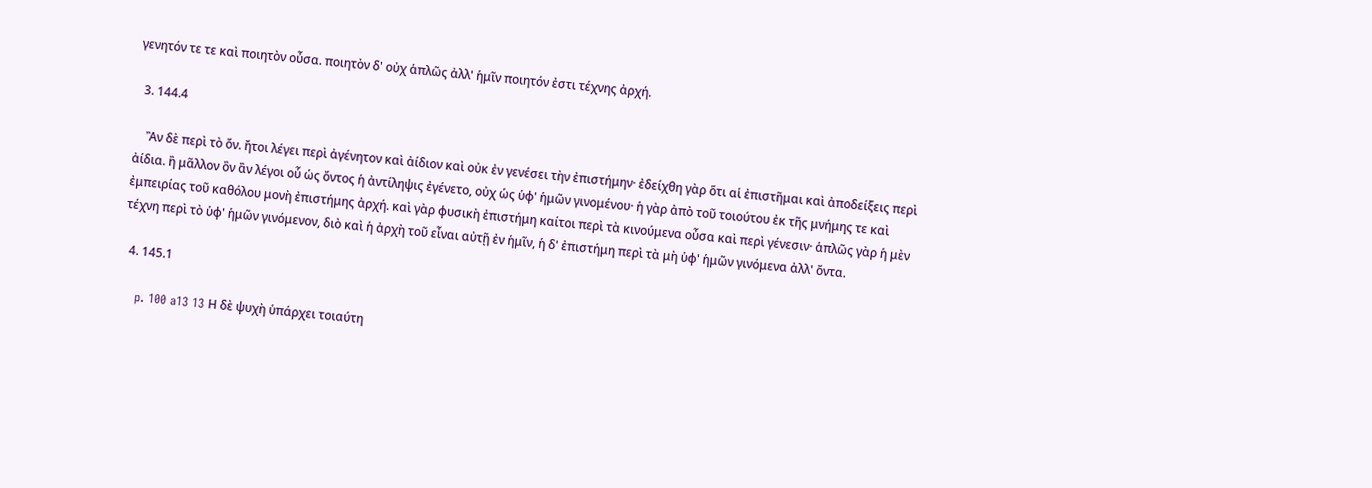γενητόν τε τε καὶ ποιητὸν οὖσα. ποιητὸν δ' οὐχ ἁπλῶς ἀλλ' ἡμῖν ποιητόν ἐστι τέχνης ἀρχή.

  3. 144.4

    Ἂν δὲ περὶ τὸ ὄν. ἤτοι λέγει περὶ ἀγένητον καὶ ἀίδιον καὶ οὐκ ἐν γενέσει τὴν ἐπιστήμην· ἐδείχθη γὰρ ὅτι αἱ ἐπιστῆμαι καὶ ἀποδείξεις περὶ ἀίδια. ἢ μᾶλλον ὂν ἂν λέγοι οὗ ὡς ὄντος ἡ ἀντίληψις ἐγένετο, οὐχ ὡς ὑφ' ἡμῶν γινομένου· ἡ γὰρ ἀπὸ τοῦ τοιούτου ἐκ τῆς μνήμης τε καὶ ἐμπειρίας τοῦ καθόλου μονὴ ἐπιστήμης ἀρχή. καὶ γὰρ φυσικὴ ἐπιστήμη καίτοι περὶ τὰ κινούμενα οὖσα καὶ περὶ γένεσιν· ἁπλῶς γὰρ ἡ μὲν τέχνη περὶ τὸ ὑφ' ἡμῶν γινόμενον, διὸ καὶ ἡ ἀρχὴ τοῦ εἶναι αὐτῇ ἐν ἡμῖν, ἡ δ' ἐπιστήμη περὶ τὰ μὴ ὑφ' ἡμῶν γινόμενα ἀλλ' ὄντα.

  4. 145.1

    p. 100 a13 13 Η δὲ ψυχὴ ὑπάρχει τοιαύτη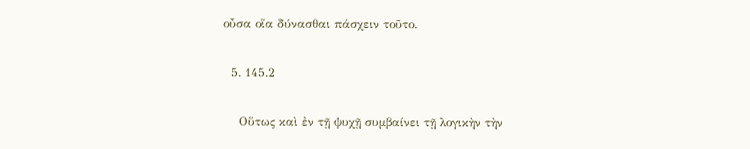οὖσα οἵα δύνασθαι πάσχειν τοῦτο.

  5. 145.2

    Οὕτως καὶ ἐν τῇ ψυχῇ συμβαίνει τῇ λογικὴν τὴν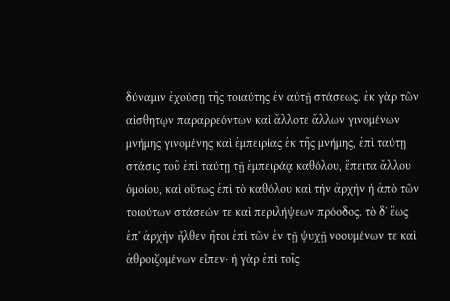δύναμιν ἐχούσῃ τῆς τοιαύτης ἐν αὐτῇ στάσεως. ἐκ γὰρ τῶν αἰσθητῳν παραρρεόντων καὶ ἄλλοτε ἄλλων γινομένων μνήμης γινομένης καὶ ἐμπειρίας ἐκ τῆς μνήμης, ἐπὶ ταύτῃ στάσις τοῦ ἐπὶ ταύτῃ τῇ ἐμπειράᾳ καθόλου, ἔπειτα ἄλλου ὁμοίου, καὶ οὕτως ἐπὶ τὸ καθόλου καὶ τὴν ἀρχὴν ἡ ἀπὸ τῶν τοιούτων στάσεών τε καὶ περιλήψεων πρόοδος. τὸ δ' ἕως ἐπ' ἀρχὴν ἦλθεν ἤτοι ἐπὶ τῶν ἐν τῇ ψυχῇ νοουμένων τε καὶ ἀθροιζομένων εἶπεν· ἡ γὰρ ἐπὶ τοῖς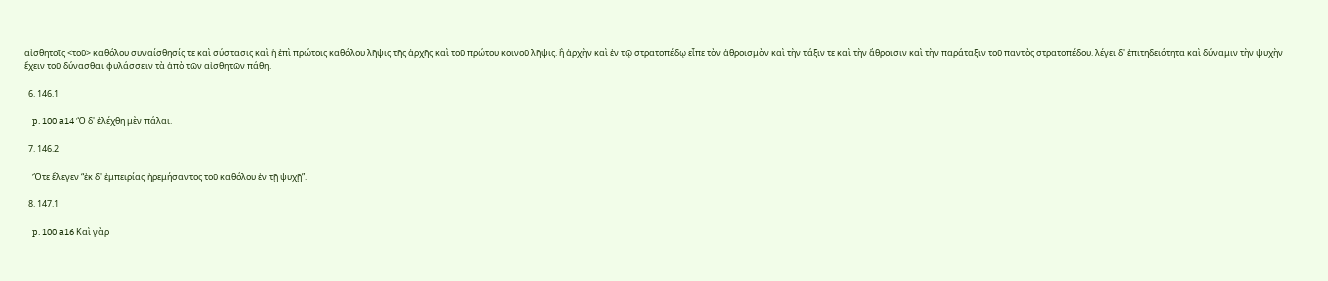αἰσθητοῖς <τοῦ> καθόλου συναίσθησίς τε καὶ σύστασις καὶ ἡ ἐπὶ πρώτοις καθόλου λῆψις τῆς ἀρχῆς καὶ τοῦ πρώτου κοινοῦ λῆψις. ἢ ἀρχὴν καὶ ἐν τῷ στρατοπέδῳ εἶπε τὸν ἀθροισμὸν καὶ τὴν τάξιν τε καὶ τὴν ἄθροισιν καὶ τὴν παράταξιν τοῦ παντὸς στρατοπέδου. λέγει δ' ἐπιτηδειότητα καὶ δύναμιν τὴν ψυχὴν ἔχειν τοῦ δύνασθαι φυλάσσειν τὰ ἀπὸ τῶν αἰσθητῶν πάθη.

  6. 146.1

    p. 100 a14 Ὃ δ' ἐλέχθη μὲν πάλαι.

  7. 146.2

    Ὅτε ἔλεγεν “ἐκ δ' ἐμπειρίας ἠρεμήσαντος τοῦ καθόλου ἐν τῇ ψυχῇ”.

  8. 147.1

    p. 100 a16 Καὶ γὰρ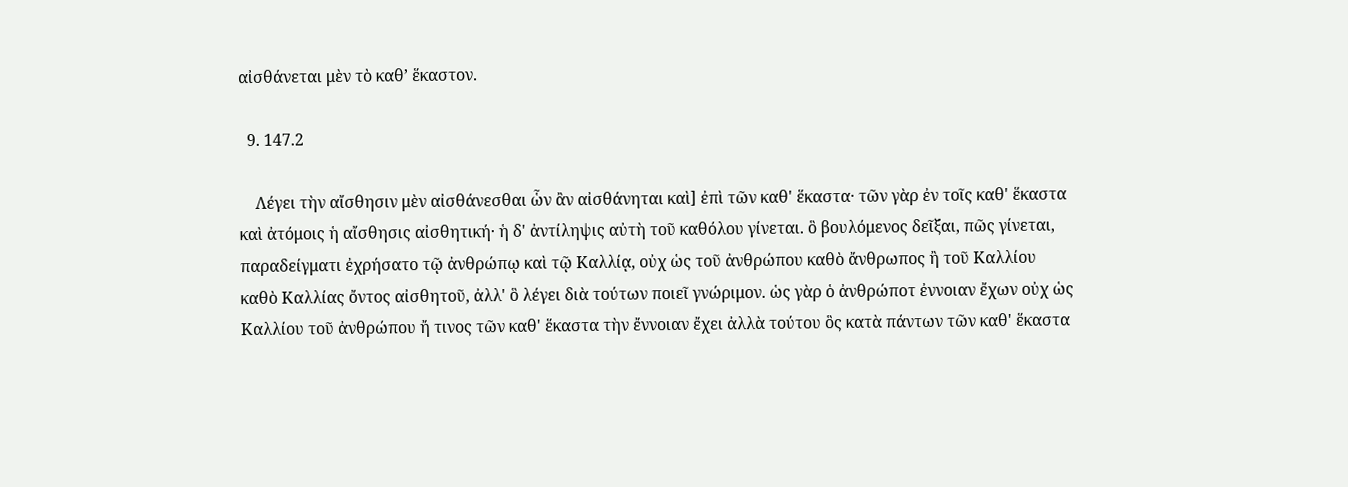αἰσθάνεται μὲν τὸ καθ’ ἕκαστον.

  9. 147.2

    Λέγει τὴν αἴσθησιν μὲν αἰσθάνεσθαι ὧν ἂν αἰσθάνηται καὶ] ἐπὶ τῶν καθ' ἕκαστα· τῶν γὰρ ἐν τοῖς καθ' ἕκαστα καὶ ἀτόμοις ἡ αἴσθησις αἰσθητική· ἡ δ' ἀντίληψις αὐτὴ τοῦ καθόλου γίνεται. ὃ βουλόμενος δεῖξαι, πῶς γίνεται, παραδείγματι ἐχρήσατο τῷ ἀνθρώπῳ καὶ τῷ Καλλίᾳ, οὐχ ὡς τοῦ ἀνθρώπου καθὸ ἄνθρωπος ἢ τοῦ Καλλίου καθὸ Καλλίας ὄντος αἰσθητοῦ, ἀλλ' ὃ λέγει διὰ τούτων ποιεῖ γνώριμον. ὡς γὰρ ὁ ἀνθρώποτ ἐννοιαν ἔχων οὐχ ὡς Καλλίου τοῦ ἀνθρώπου ἤ τινος τῶν καθ' ἕκαστα τὴν ἔννοιαν ἔχει ἀλλὰ τούτου ὃς κατὰ πάντων τῶν καθ' ἕκαστα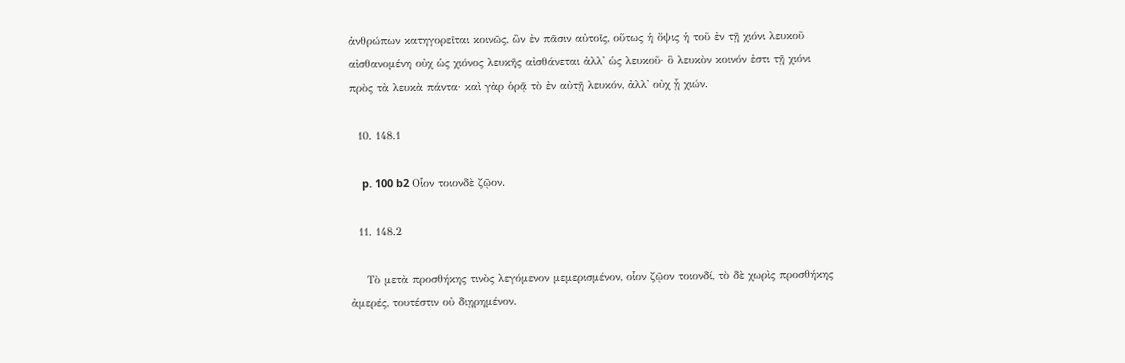ἀνθρώπων κατηγορεῖται κοινῶς, ὢν ἐν πᾶσιν αὐτοῖς, οὕτως ἡ ὄψις ἡ τοῦ ἐν τῇ χιόνι λευκοῦ αἰσθανομένη οὐχ ὡς χιόνος λευκῆς αἰσθάνεται ἀλλ' ὡς λευκοῦ· ὃ λευκὸν κοινόν ἐστι τῇ χιόνι πρὸς τὰ λευκὰ πάντα· καὶ γὰρ ὁρᾷ τὸ ἐν αὐτῇ λευκόν, ἀλλ' οὐχ ᾗ χιών.

  10. 148.1

    p. 100 b2 Οἷον τοιονδὲ ζῷον.

  11. 148.2

    Τὸ μετὰ προσθήκης τινὸς λεγόμενον μεμερισμένον, οἷον ζῷον τοιονδί, τὸ δὲ χωρὶς προσθήκης ἀμερές, τουτέστιν οὐ διῃρημένον.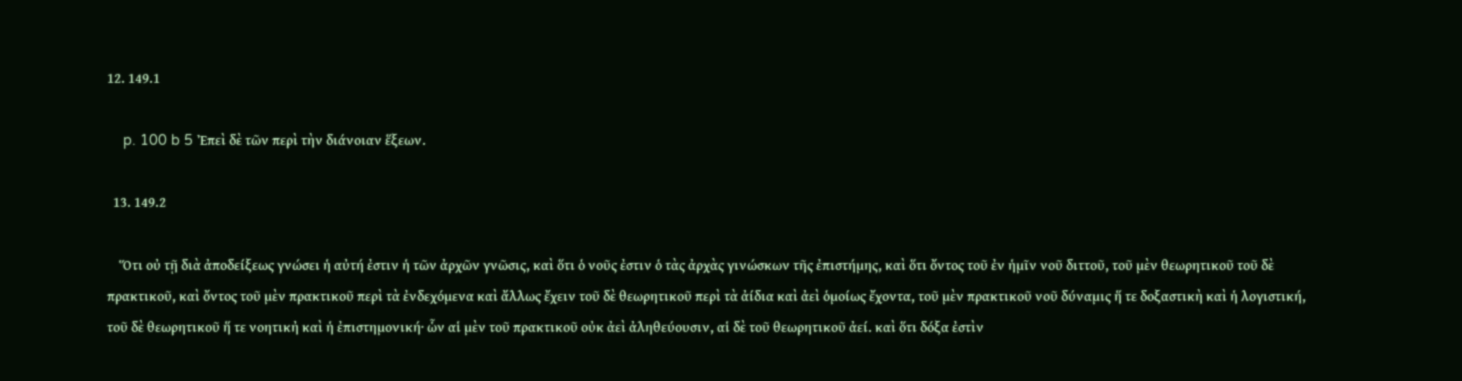12. 149.1

    p. 100 b 5 Ἐπεὶ δὲ τῶν περὶ τὴν διάνοιαν ἕξεων.

  13. 149.2

    Ὅτι οὐ τῇ διὰ ἀποδείξεως γνώσει ἡ αὐτή ἐστιν ἡ τῶν ἀρχῶν γνῶσις, καὶ ὅτι ὁ νοῦς ἐστιν ὁ τὰς ἀρχὰς γινώσκων τῆς ἐπιστήμης, καὶ ὅτι ὄντος τοῦ ἐν ἡμῖν νοῦ διττοῦ, τοῦ μὲν θεωρητικοῦ τοῦ δὲ πρακτικοῦ, καὶ ὄντος τοῦ μὲν πρακτικοῦ περὶ τὰ ἐνδεχόμενα καὶ ἄλλως ἔχειν τοῦ δὲ θεωρητικοῦ περὶ τὰ ἀίδια καὶ ἀεὶ ὁμοίως ἔχοντα, τοῦ μὲν πρακτικοῦ νοῦ δύναμις ἥ τε δοξαστικὴ καὶ ἡ λογιστική, τοῦ δὲ θεωρητικοῦ ἥ τε νοητικἠ καὶ ἡ ἐπιστημονική· ὧν αἱ μὲν τοῦ πρακτικοῦ οὐκ ἀεὶ ἀληθεύουσιν, αἱ δὲ τοῦ θεωρητικοῦ ἀεί. καὶ ὅτι δόξα ἐστὶν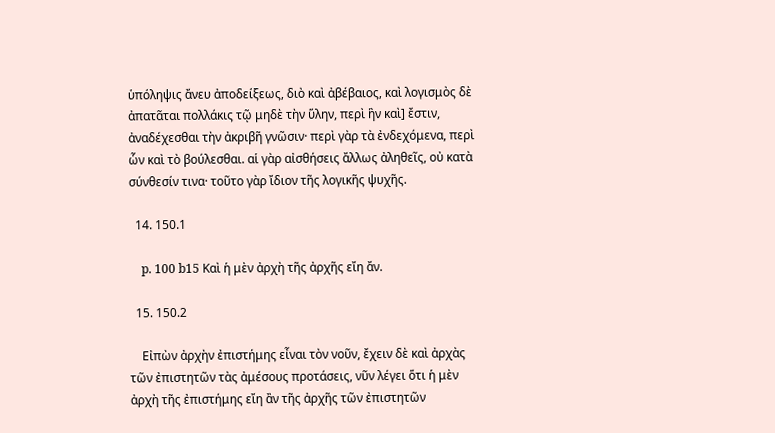ὑπόληψις ἄνευ ἀποδείξεως, διὸ καὶ ἀβέβαιος, καὶ λογισμὸς δὲ ἀπατᾶται πολλάκις τῷ μηδὲ τὴν ὕλην, περὶ ἣν καὶ] ἔστιν, ἀναδέχεσθαι τὴν ἀκριβῆ γνῶσιν· περὶ γὰρ τὰ ἐνδεχόμενα, περὶ ὧν καὶ τὸ βούλεσθαι. αἱ γὰρ αἰσθήσεις ἄλλως ἀληθεῖς, οὐ κατὰ σύνθεσίν τινα· τοῦτο γὰρ ἴδιον τῆς λογικῆς ψυχῆς.

  14. 150.1

    p. 100 b15 Καὶ ἡ μὲν ἀρχὴ τῆς ἀρχῆς εἴη ἄν.

  15. 150.2

    Εἰπὼν ἀρχὴν ἐπιστήμης εἶναι τὸν νοῦν, ἔχειν δὲ καὶ ἀρχὰς τῶν ἐπιστητῶν τὰς ἀμέσους προτάσεις, νῦν λέγει ὅτι ἡ μὲν ἀρχὴ τῆς ἐπιστήμης εἴη ἂν τῆς ἀρχῆς τῶν ἐπιστητῶν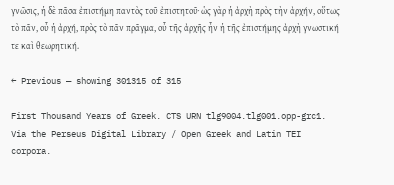γνῶσις, ἡ δὲ πᾶσα ἐπιστήμη παντὸς τοῦ ἐπιστητοῦ· ὡς γὰρ ἡ ἀρχὴ πρὸς τὴν ἀρχήν, οὕτως τὸ πᾶν, οὗ ἡ ἀρχή, πρὸς τὸ πᾶν πρᾶγμα, οὗ τῆς ἀρχῆς ἦν ἡ τῆς ἐπιστήμης ἀρχὴ γνωστική τε καὶ θεωρητική.

← Previous — showing 301315 of 315

First Thousand Years of Greek. CTS URN tlg9004.tlg001.opp-grc1. Via the Perseus Digital Library / Open Greek and Latin TEI corpora.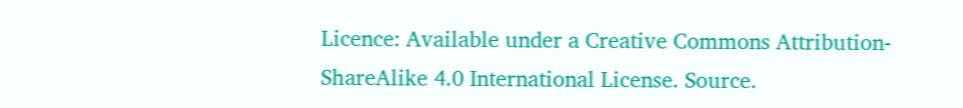Licence: Available under a Creative Commons Attribution-ShareAlike 4.0 International License. Source.